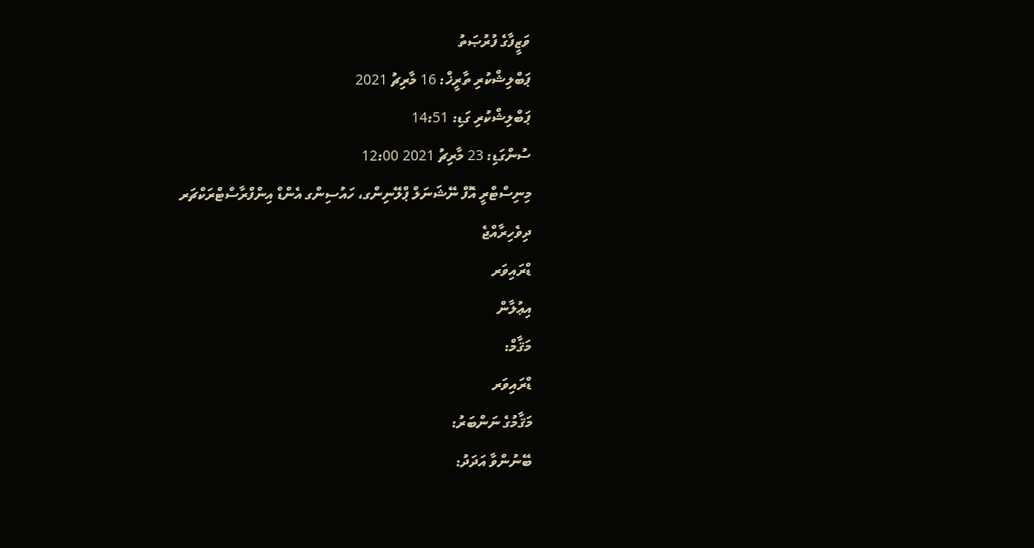ވަޒީފާގެ ފުރުޞަތު
ޕަބްލިޝްކުރި ތާރީޚް: 16 މާރިޗު 2021
ޕަބްލިޝްކުރި ގަޑި: 14:51
ސުންގަޑި: 23 މާރިޗު 2021 12:00
މިނިސްޓްރީ އޮފް ނޭޝަނަލް ޕްލޭނިންގ، ހައުސިންގ އެންޑް އިންފްރާސްޓްރަކްޗަރ
ދިވެހިރާއްޖެ
ޑްރައިވަރ
އިޢުލާން
މަޤާމް:
ޑްރައިވަރ
މަޤާމުގެ ނަންބަރު:
ބޭނުންވާ އަދަދު: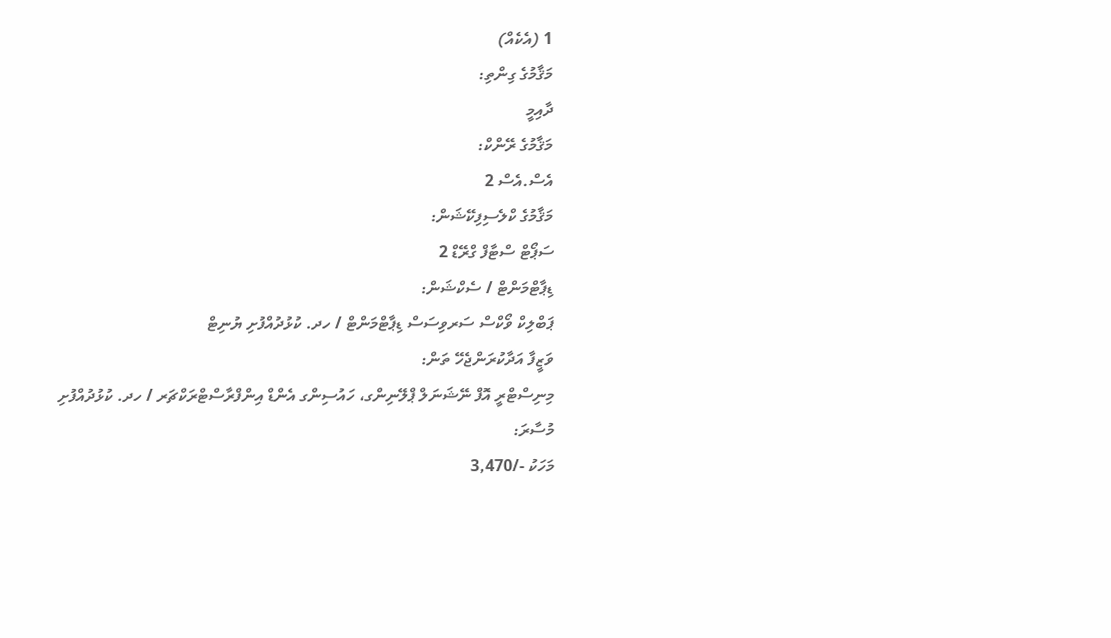1 (އެކެއް)
މަޤާމުގެ ގިންތި:
ދާއިމީ
މަޤާމުގެ ރޭންކް:
އެސް.އެސް 2
މަޤާމުގެ ކްލެސިފިކޭޝަން:
ސަޕޯޓް ސްޓާފް ގްރޭޑް 2
ޑިޕާޓްމަންޓް / ސެކްޝަން:
ޕަބްލިކް ވޯކްސް ސަރވިސަސް ޑިޕާޓްމަންޓް / ހދ. ކުޅުދުއްފުށި ޔުނިޓް
ވަޒީފާ އަދާކުރަންޖެހޭ ތަން:
މިނިސްޓްރީ އޮފް ނޭޝަނަލް ޕްލޭނިންގ، ހައުސިންގ އެންޑް އިންފްރާސްޓްރަކްޗަރ / ހދ. ކުޅުދުއްފުށި
މުސާރަ:
މަހަކު -/3,470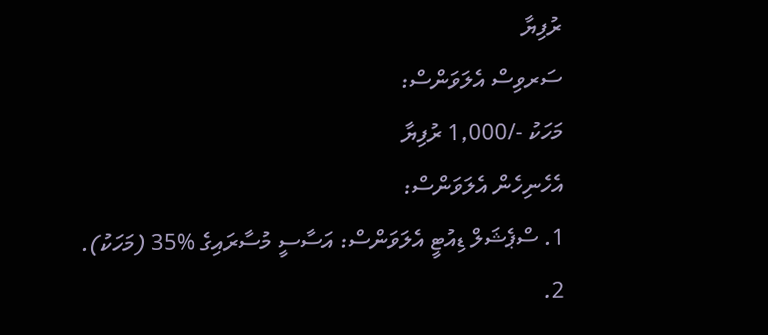ރުފިޔާ
ސަރވިސް އެލަވަންސް:
މަހަކު -/1,000 ރުފިޔާ
އެހެނިހެން އެލަވަންސް:
1. ސްޕެޝަލް ޑިއުޓީ އެލަވަންސް: އަސާސީ މުސާރައިގެ %35 (މަހަކު).
2.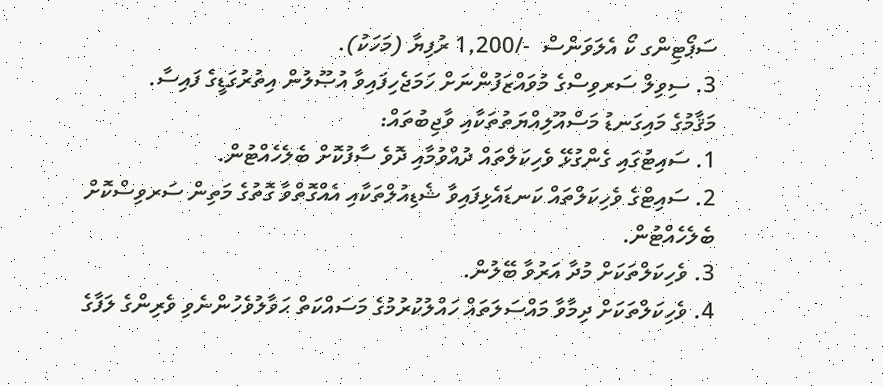ސަޕޯޓިންގ ކޯ އެލަވަންސް  -/1,200 ރުފިޔާ (މަހަކު).
3. ސިވިލް ސަރވިސްގެ މުވައްޒަފުންނަށް ހަމަޖެހިފައިވާ އުޞޫލުން އިތުރުގަޑީގެ ފައިސާ.
މަޤާމުގެ މައިގަނޑު މަސްއޫލިއްޔަތުތަކާއި ވާޖިބުތައް:
1. ސައިޓުގައި ގެންގުޅޭ ވެހިކަލްތައް ދުއްވުމާއި ދޮވެ ސާފުކޮށް ބެލެހެއްޓުން.
2. ސައިޓްގެ ވެހިކަލްތައް ކަނޑައެޅިފައިވާ ޝެޑިއުލްތަކާއި އެއްގޮތްވާ ގޮތުގެ މަތިން ސަރވިސްކޮށް ބެލެހެއްޓުން.
3. ވެހިކަލްތަކަށް މުދާ އަރުވާ ބޭލުން.
4. ވެހިކަލްތަކަށް ދިމާވާ މައްސަލަތައް ހައްލުކުރުމުގެ މަސައްކަތް ޙަވާލުވެހުންނެވި ވެރިންގެ ލަފާގެ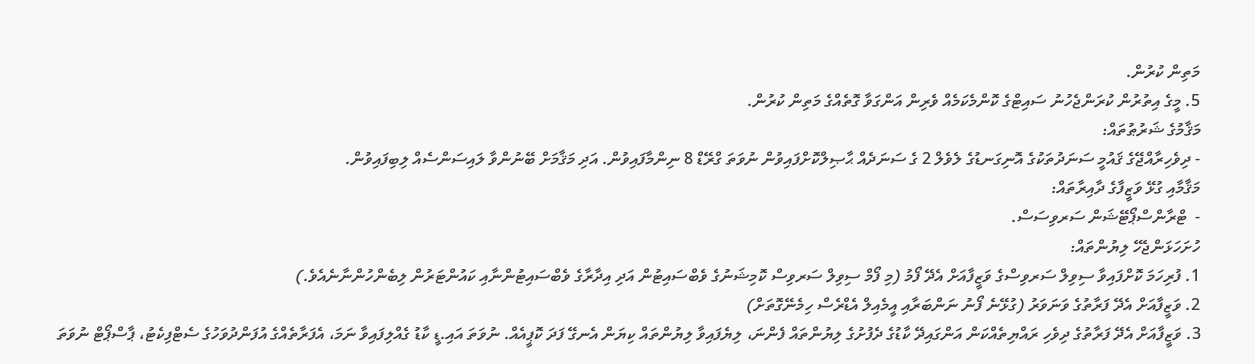މަތިން ކުރުން.
5. މީގެ އިތުރުން ކުރަންޖެހުނު ސައިޓްގެ ކޮންމެކަމެއް ވެރިން އަންގަވާ ގޮތެއްގެ މަތިން ކުރުން.
މަޤާމުގެ ޝަރުޠުތައް:
- ދިވެހިރާއްޖޭގެ ޤައުމީ ސަނަދުތަކުގެ އޮނިގަނޑުގެ ލެވެލް 2 ގެ ސަނަދެއް ޙާޞިލްކޮށްފައިވުން ނުވަތަ ގްރޭޑް 8 ނިންމާފައިވުން. އަދި މަޤާމަށް ބޭނުންވާ ލައިސަންސެއް ލިބިފައިވުން.
މަޤާމާއި ގުޅޭ ވަޒީފާގެ ދާއިރާތައް:
-  ޓްރާންސްޕޯޓޭޝަން ސަރވިސަސް.
ހުށަހަޅަންޖެހޭ ލިޔުންތައް:
1. ފުރިހަމަ ކޮށްފައިވާ ސިވިލް ސަރވިސްގެ ވަޒީފާއަށް އެދޭ ފޯމު (މި ފޯމް ސިވިލް ސަރވިސް ކޮމިޝަނުގެ ވެބްސައިޓުން އަދި އިދާރާގެ ވެބްސައިޓުންނާއި ކައުންޓަރުން ލިބެންހުންނާނެއެވެ.)
2. ވަޒީފާއަށް އެދޭ ފަރާތުގެ ވަނަވަރު (ގުޅޭނެ ފޯނު ނަންބަރާއި އީމެއިލް އެޑްރެސް ހިމެނޭގޮތަށް)
3. ވަޒީފާއަށް އެދޭ ފަރާތުގެ ދިވެހި ރައްޔިތެއްކަން އަންގައިދޭ ކާޑުގެ ދެފުށުގެ ލިޔުންތައް ފެންނަ، ލިޔެފައިވާ ލިޔުންތައް ކިޔަން އެނގޭ ފަދަ ކޮޕީއެއް. ނުވަތަ އައި.ޑީ ކާޑު ގެއްލިފައިވާ ނަމަ، އެފަރާތެއްގެ އުފަންދުވަހުގެ ސެޓްފިކެޓު، ޕާސްޕޯޓް ނުވަތަ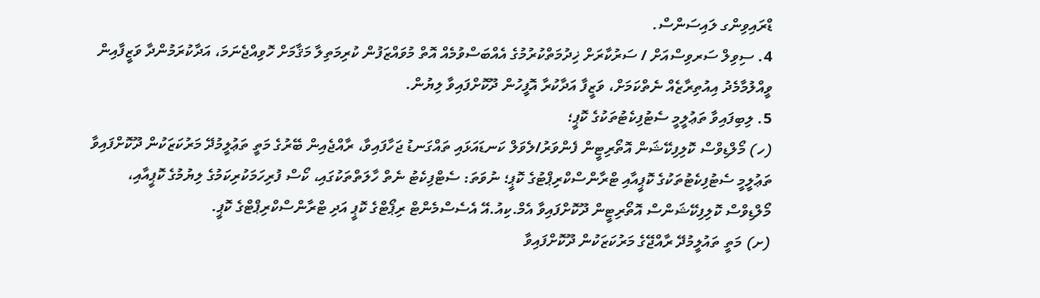ޑްރައިވިންގ ލައިސަންސް.
4. ސިވިލް ސަރވިސްއަށް / ސަރުކާރަށް ޚިދުމަތްކުރުމުގެ އެއްބަސްވުމެއް އޮތް މުވައްޒަފުން ކުރިމަތިލާ މަޤާމަށް ހޮވިއްޖެނަމަ، އަދާކުރަމުންދާ ވަޒީފާއިން ވީއްލުމާމެދު އިއުތިރާޒެއް ނެތްކަމަށް، ވަޒީފާ އަދާކުރާ އޮފީހުން ދޫކޮށްފައިވާ ލިޔުން.
5. ލިބިފައިވާ ތަޢުލީމީ ސެޓުފިކެޓުތަކުގެ ކޮޕީ؛
(ހ) މޯލްޑިވްސް ކޮލިފިކޭޝަން އޮތޯރިޓީން ފެންވަރު/ލެވަލް ކަނޑައަޅައި ތައްގަނޑު ޖަހާފައިވާ، ރާއްޖެއިން ބޭރުގެ މަތީ ތަޢުލީމުދޭ މަރުކަޒަކުން ދޫކޮށްފައިވާ ތަޢުލީމީ ސެޓުފިކެޓުތަކުގެ ކޮޕީއާއި ޓްރާންސްކްރިޕްޓުގެ ކޮޕީ؛ ނުވަތަ: ސެޓްފިކެޓު ނެތް ހާލަތްތަކުގައި، ކޯސް ފުރިހަމަކުރިކަމުގެ ލިޔުމުގެ ކޮޕީއާއި، މޯލްޑިވްސް ކޮލިފިކޭޝަންސް އޮތޯރިޓީން ދޫކޮށްފައިވާ އެމް.ކިއު.އޭ އެސެސްމެންޓް ރިޕޯޓްގެ ކޮޕީ އަދި ޓްރާންސްކްރިޕްޓްގެ ކޮޕީ.
(ށ) މަތީ ތައުލީމުދޭ ރާއްޖޭގެ މަރުކަޒަކުން ދޫކޮށްފައިވާ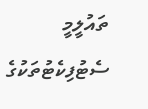ތައުލީމީ ސެޓުފިކެޓުތަކުގެ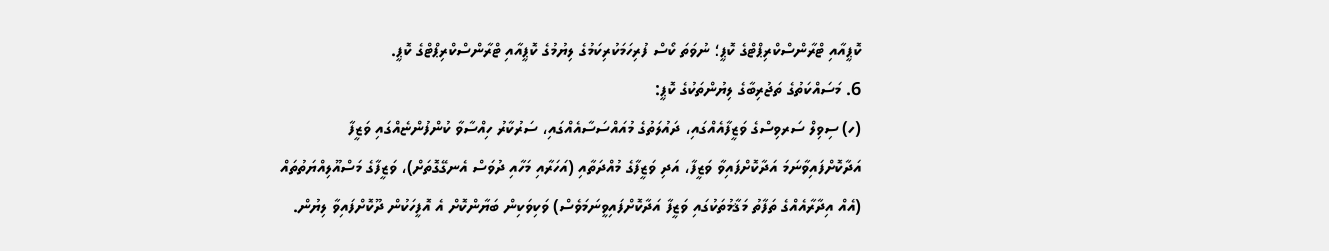ކޮޕީއާއި ޓްރާންސްކްރިޕްޓްގެ ކޮޕީ؛ ނުވަތަ ކޯސް ފުރިހަމަކުރިކަމުގެ ލިޔުމުގެ ކޮޕީއާއި ޓްރާންސްކްރިޕްޓްގެ ކޮޕީ.
6. މަސައްކަތުގެ ތަޖުރިބާގެ ލިޔުންތަކުގެ ކޮޕީ:
(ހ) ސިވިލް ސަރވިސްގެ ވަޒީފާއެއްގައި، ދައުލަތުގެ މުއައްސަސާއެއްގައި، ސަރުކާރު ހިއްސާވާ ކުންފުންޏެއްގައި ވަޒީފާ އަދާކޮށްފައިވާނަމަ އަދާކޮށްފައިވާ ވަޒީފާ، އަދި ވަޒީފާގެ މުއްދަތާއި (އަހަރާއި މަހާއި ދުވަސް އެނގޭގޮތަށް)، ވަޒީފާގެ މަސްއޫލިއްޔަތުތައް (އެއް އިދާރާއެއްގެ ތަފާތު މަޤާމުތަކުގައި ވަޒީފާ އަދާކޮށްފައިވީނަމަވެސް) ވަކިވަކިން ބަޔާންކޮށް އެ އޮފީހަކުން ދޫކޮށްފައިވާ ލިޔުން.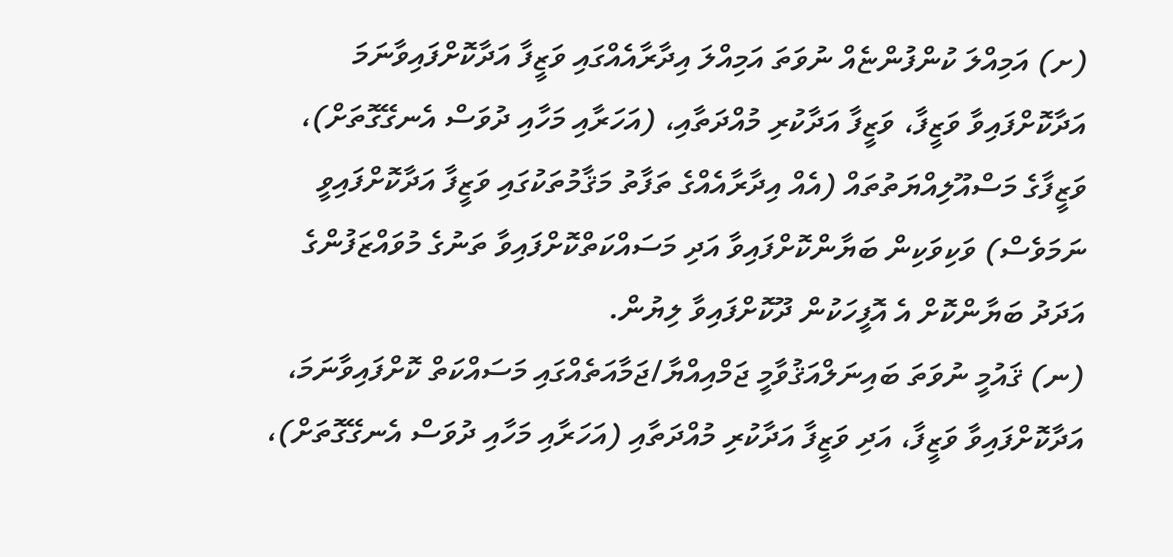(ށ) އަމިއްލަ ކުންފުންޏެއް ނުވަތަ އަމިއްލަ އިދާރާއެއްގައި ވަޒީފާ އަދާކޮށްފައިވާނަމަ އަދާކޮށްފައިވާ ވަޒީފާ، ވަޒީފާ އަދާކުރި މުއްދަތާއި، (އަހަރާއި މަހާއި ދުވަސް އެނގޭގޮތަށް)، ވަޒީފާގެ މަސްއޫލިއްޔަތުތައް (އެއް އިދާރާއެއްގެ ތަފާތު މަޤާމުތަކުގައި ވަޒީފާ އަދާކޮށްފައިވީ ނަމަވެސް) ވަކިވަކިން ބަޔާންކޮށްފައިވާ އަދި މަސައްކަތްކޮށްފައިވާ ތަނުގެ މުވައްޒަފުންގެ އަދަދު ބަޔާންކޮށް އެ އޮފީހަކުން ދޫކޮށްފައިވާ ލިޔުން.
(ނ) ޤައުމީ ނުވަތަ ބައިނަލްއަޤުވާމީ ޖަމްއިއްޔާ/ޖަމާއަތެއްގައި މަސައްކަތް ކޮށްފައިވާނަމަ، އަދާކޮށްފައިވާ ވަޒީފާ، އަދި ވަޒީފާ އަދާކުރި މުއްދަތާއި (އަހަރާއި މަހާއި ދުވަސް އެނގޭގޮތަށް)،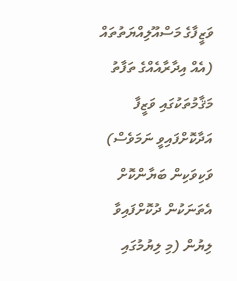ވަޒީފާގެ މަސްއޫލިއްޔަތުތައް (އެއް އިދާރާއެއްގެ ތަފާތު މަޤާމުތަކުގައި ވަޒީފާ އަދާކޮށްފައިވީ ނަމަވެސް) ވަކިވަކިން ބަޔާންކޮށް އެތަނަކުން ދުކޮށްފައިވާ ލިޔުން (މި ލިޔުމުގައި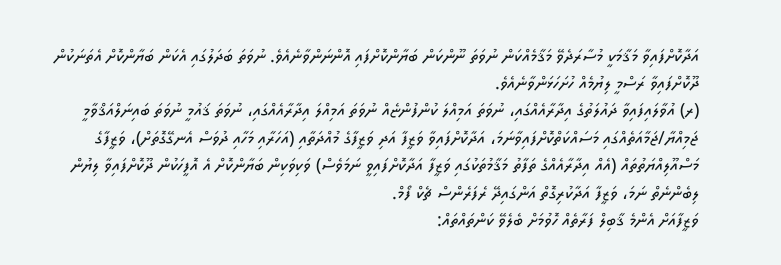އަދާކޮށްފައިވާ މަޤާމަކީ މުސާރަދެވޭ މަޤާމެއްކަން ނުވަތަ ނޫންކަން ބަޔާންކޮށްފައި އޮންނަންވާނެއެވެ. ނުވަތަ ބަދަލުގައި އެކަން ބަޔާންކޮށް އެތަނަކުން ދޫކޮށްފައިވާ ރަސްމީ ލިޔުމެއް ހުށަހަޅަންވާނެއެވެ.
(ރ) އުވާލައިފައިވާ ދައުލަތުގެ އިދާރާއެއްގައި، ނުވަތަ އަމިއްލަ ކުންފުންޏެއް ނުވަތަ އަމިއްލަ އިދާރާއެއްގައި، ނުވަތަ ޤައުމީ ނުވަތަ ބައިނަލްއަޤްވާމީ ޖަމިއްޔާ/ޖަމާއަތެއްގައި މަސައްކަތްކޮށްފައިވާނަމަ، އަދާކޮށްފައިވާ ވަޒީފާ އަދި ވަޒީފާގެ މުއްދަތާއި (އަހަރާއި މަހާއި ދުވަސް އެނގޭގޮތަށް)، ވަޒީފާގެ މަސްއޫލިއްޔަތުތައް (އެއް އިދާރާއެއްގެ ތަފާތު މަޤާމުތަކުގައި ވަޒީފާ އަދާކޮށްފައިވީ ނަމަވެސް) ވަކިވަކިން ބަޔާންކޮށް އެ އޮފީހަކުން ދޫކޮށްފައިވާ ލިޔުން ލިބެންނެތް ނަމަ، ވަޒީފާ އަދާކުރިގޮތް އަންގައިދޭ ރެފަރެންސް ޗެކް ފޯމް.
ވަޒީފާއަށް އެންމެ ޤާބިލް ފަރާތެއް ހޮވުމަށް ބެލެވޭ ކަންތައްތައް: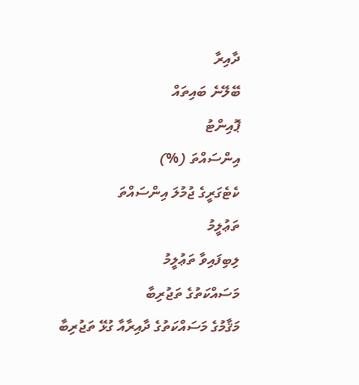ދާއިރާ
ބޭލޭނެ ބައިތައް
ޕޮއިންޓު
އިންސައްތަ (%)
ކެޓެގަރީގެ ޖުމުލަ އިންސައްތަ
ތަޢުލީމު
ލިބިފައިވާ ތަޢުލީމު
މަސައްކަތުގެ ތަޖުރިބާ
މަޤާމުގެ މަސައްކަތުގެ ދާއިރާއާ ގުޅޭ ތަޖުރިބާ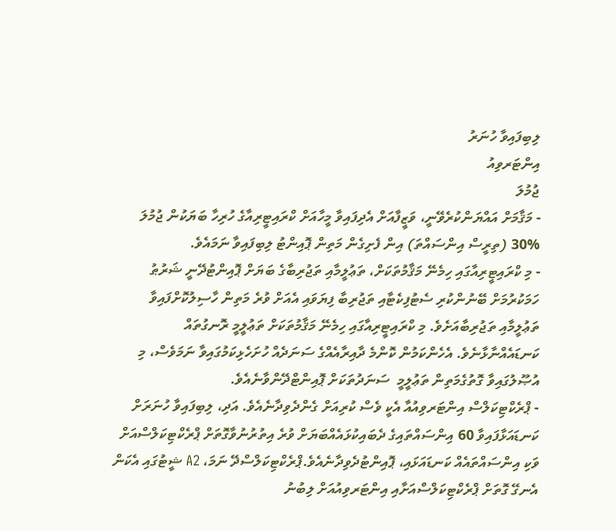ލިބިފައިވާ ހުނަރު
އިންޓަރވިއު
ޖުމުލަ
- މަޤާމަށް އައްޔަންކުރެވޭނީ، ވަޒީފާއަށް އެދިފައިވާ މީހާއަށް ކްރައިޓީރިއާގެ ހުރިހާ ބަޔަކުން ޖުމުލަ %30 (ތިރީސް އިންސައްތަ) އިން ފެށިގެން މަތިން ޕޮއިންޓު ލިބިފައިވާ ނަމައެވެ.
- މި ކްރައިޓީރިއާގައި ހިމެނޭ މަޤާމުތަކަށް، ތަޢުލީމާއި ތަޖުރިބާގެ ބަޔަށް ޕޮއިންޓުދޭނީ ޝަރުޠު ހަމަކުރުމަށް ބޭނުންކުރި ސެޓުފިކެޓާއި ތަޖުރިބާ ފިޔަވައި އެއަށް ވުރެ މަތިން ހާސިލުކޮށްފައިވާ ތަޢުލީމާއި ތަޖުރިބާއަށެވެ. މި ކްރައިޓީރިއާގައި ހިމެނޭ މަޤާމުތަކަށް ތަޢުލީމީ ރޮނގުތައް ކަނޑައެއްނާޅާނެވެ. އެހެންކަމުން ކޮންމެ ދާއިރާއެއްގެ ސަނަދެއް ހުށަހެޅިކަމުގައިވާ ނަމަވެސް، މި އުޞޫލުގައިވާ ގޮތުގެމަތިން ތަޢުލީމީ  ސަނަދުތަކަށް ޕޮއިންޓްދޭންވާނެއެވެ.
- ޕްރެކްޓިކަލްސް އިންޓަރވިއުއާ އެކީ ވެސް ކުރިއަށް ގެންދެވިދާނެއެވެ. އަދި، ލިބިފައިވާ ހުނަރަށް ކަނޑައަޅާފައިވާ 60 އިންސައްތައިގެ ދެބައިކުޅައެއްބަޔަށް ވުރެ އިތުރުނުވާގޮތަށް ޕްރެކްޓިކަލްސްއަށް ވަކި އިންސައްތައެއް ކަނޑައަޅައި، ޕޮއިންޓުދެވިދާނެއެވެ.ޕްރެކްޓިކަލްސްދޭ ނަމަ، A2 ޝީޓުގައި އެކަން އެނގޭ ގޮތަށް ޕްރެކްޓިކަލްސްއަށާއި އިންޓަރވިއުއަށް ލިބުނު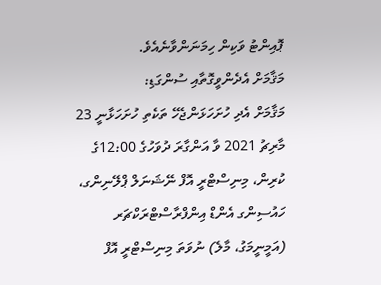ޕޮއިންޓު ވަކިން ހިމަނަންވާނެއެވެ.
މަޤާމަށް އެދެންވީގޮތާއި ސުންގަޑި:
މަޤާމަށް އެދި ހުށަހަޅަންޖެހޭ ތަކެތި ހުށަހަޅާނީ 23 މާރިޗު 2021 ވާ އަންގާރަ ދުވަހުގެ 12:00ގެ ކުރިން، މިނިސްޓްރީ އޮފް ނޭޝަނަލް ޕްލޭނިންގ، ހައުސިންގ އެންޑް އިންފްރާސްޓްރަކްޗަރ (އަމީނީމަގު، މާލެ) ނުވަތަ މިނިސްޓްރީ އޮފް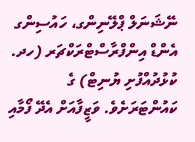ނޭޝަނަލް ޕްލޭނިންގ، ހައުސިންގ އެންޑް އިންފްރާސްޓްރަކްޗަރ (ހދ. ކުޅުދުއްފުށި ޔުނިޓް) ގެ ކައުންޓަރަށެވެ. ވަޒީފާއަށް އެދޭ ފޯމާއި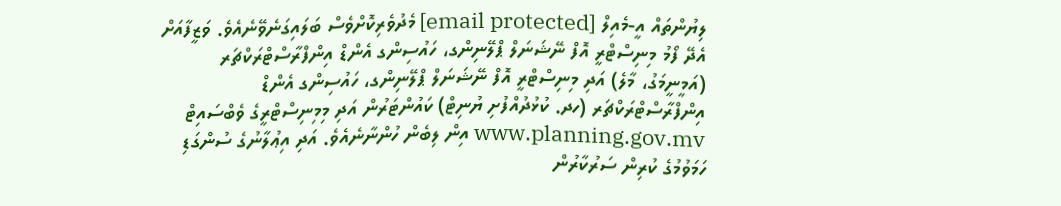ލިޔުންތައް އީ-މެއިލް [email protected] މެދުވެރިކޮށްވެސް ބަލައިގަނެވޭނެއެވެ. ވަޒީފާއަށް އެދޭ ފޯމު މިނިސްޓްރީ އޮފް ނޭޝަނަލް ޕްލޭނިންގ، ހައުސިންގ އެންޑް އިންފްރާސްޓްރަކްޗަރ (އަމީނީމަގު، މާލެ) އަދި މިނިސްޓްރީ އޮފް ނޭޝަނަލް ޕްލޭނިންގ، ހައުސިންގ އެންޑް އިންފްރާސްޓްރަކްޗަރ (ހދ. ކުޅުދުއްފުށި ޔުނިޓް) ކައުންޓަރުން އަދި މިމިނިސްޓްރީގެ ވެބްސައިޓް www.planning.gov.mv އިން ލިބެން ހުންނާނެއެވެ. އަދި އިޢުލާނުގެ ސުންގަޑި ހަމަވުމުގެ ކުރިން ސަރުކާރުން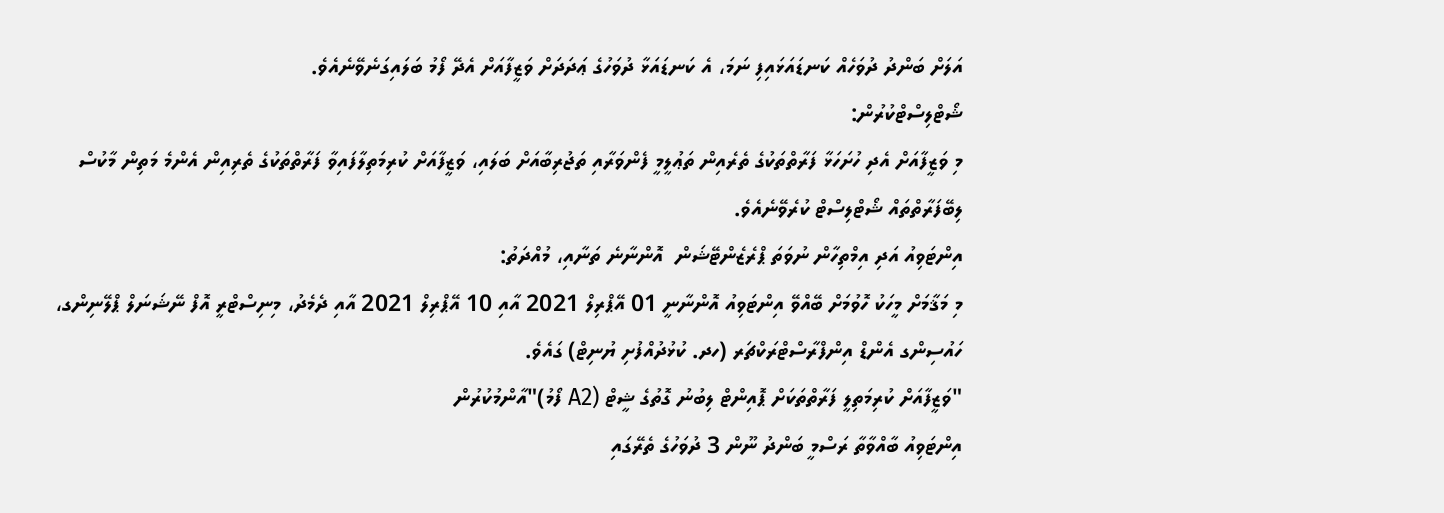އަލަށް ބަންދު ދުވަހެއް ކަނޑައަޅައިފި ނަމަ، އެ ކަނޑައަޅާ ދުވަހުގެ ޢަދަދަށް ވަޒީފާއަށް އެދޭ ފޯމު ބަލައިގަނެވޭނެއެވެ.
ޝޯޓްލިސްޓްކުރުން:
މި ވަޒީފާއަށް އެދި ހުށަހަޅާ ފަރާތްތަކުގެ ތެރެއިން ތަޢުލީމީ ފެންވަރާއި ތަޖުރިބާއަށް ބަލައި، ވަޒީފާއަށް ކުރިމަތިލާފައިވާ ފަރާތްތަކުގެ ތެރިއިން އެންމެ މަތިން މާކުސް ލިބޭފަރާތްތައް ޝޯޓްލިސްޓް ކުރެވޭނެއެވެ.
އިންޓަވިއު އަދި އިމްތިހާން ނުވަތަ ޕްރެޒެންޓޭޝަން  އޮންނާނެ ތަނާއި، މުއްދަތު:
މި މަޤާމަށް މީހަކު ހޮވުމަށް ބޭއްވޭ އިންޓަވިއު އޮންނާނީ 01 އޭޕްރިލް 2021 އާއި 10 އޭޕްރިލް 2021 އާއި ދެމެދު، މިނިސްޓްރީ އޮފް ނޭޝަނަލް ޕްލޭނިންގ، ހައުސިންގ އެންޑް އިންފްރާސްޓްރަކްޗަރ (ހދ. ކުޅުދުއްފުށި ޔުނިޓް) ގައެވެ.
"ވަޒީފާއަށް ކުރިމަތިލީ ފަރާތްތަކަށް ޕޮއިންޓް ލިބުނު ގޮތުގެ ޝީޓް (A2 ފޯމު)"އާންމުކުރުން
އިންޓަވިއު ބާއްވާތާ ރަސްމީ ބަންދު ނޫން 3 ދުވަހުގެ ތެރޭގައި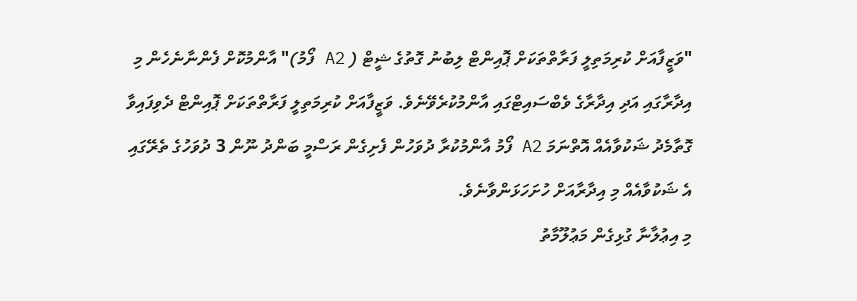"ވަޒީފާއަށް ކުރިމަތިލީ ފަރާތްތަކަށް ޕޮއިންޓް ލިބުނު ގޮތުގެ ޝީޓް ( A2 ފޯމު)" އާންމުކޮށް ފެންނާނެހެން މި އިދާރާގައި އަދި އިދާރާގެ ވެބްސައިޓްގައި އާންމުކުރެވޭނެވެ. ވަޒީފާއަށް ކުރިމަތިލީ ފަރާތްތަކަށް ޕޮއިންޓް ދެވިފައިވާ ގޮތާމެދު ޝަކުވާއެއް އޮތްނަމަ A2 ފޯމު އާންމުކުރާ ދުވަހުން ފެށިގެން ރަސްމީ ބަންދު ނޫން 3 ދުވަހުގެ ތެރޭގައި އެ ޝަކުވާއެއް މި އިދާރާއަށް ހުށަހަޅަންވާނެވެ.
މި އިޢުލާނާ ގުޅިގެން މަޢުލޫމާތު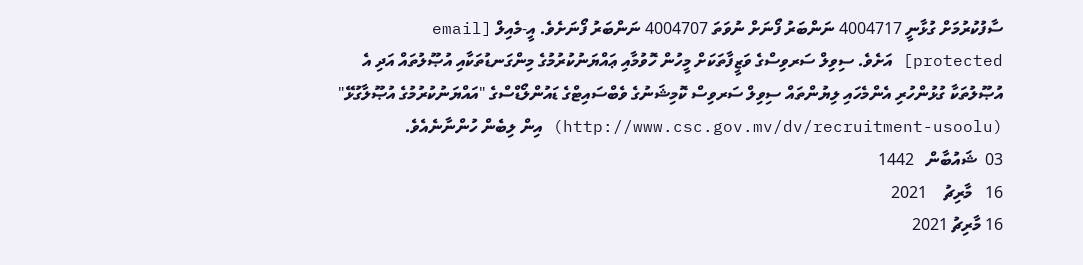ސާފުކުރުމަށް ގުޅާނީ 4004717 ނަންބަރު ފޯނަށް ނުވަތަ 4004707 ނަންބަރު ފޯނަށެވެ. އީ-މެއިލް [email protected] އަށެވެ. ސިވިލް ސަރވިސްގެ ވަޒީފާތަކަށް މީހުން ހޮވުމާއި ޢައްޔަނުކުރުމުގެ މިންގަނޑުތަކާއި އުޞޫލުތައް އަދި އެ އުޞޫލުތަކާ ގުޅުންހުރި އެންމެހައި ލިޔުންތައް ސިވިލް ސަރވިސް ކޮމިޝަނުގެ ވެބްސައިޓްގެ ޑައުންލޯޑްސްގެ "އައްޔަނުކުރުމުގެ އުޞޫލާގުޅޭ" (http://www.csc.gov.mv/dv/recruitment-usoolu) އިން ލިބެން ހުންނާނެއެވެ.
03  ޝައުބާން   1442
16   މާރިޗު    2021
16 މާރިޗު 2021